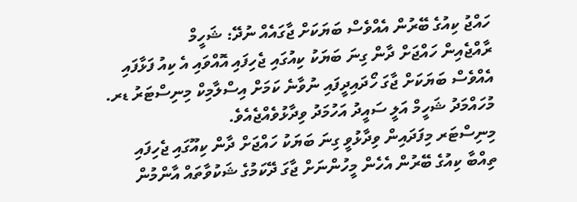ހައްޖު ކިއުގެ ބޭރުން އެއްވެސް ބަޔަކަށް ޖާގައެއް ނުދޭ: ޝަހީމް
ރާއްޖެއިން ހައްޖަށް ދާން ގިނަ ބަޔަކު ކިއުގައި ޖެހިފައި އޮއްވައި އެ ކިއު ފަޅާފައި އެއްވެސް ބަޔަކަށް ޖާގަ ހޯދައިދީފައި ނުވާނެ ކަމަށް އިސްލާމިކް މިނިސްޓަރު ޑރ. މުހައްމަދު ޝަހީމް އަލީ ސައީދު އަހުމަދު ވިދާޅުވެއްޖެއެވެ.
މިނިސްޓަރ މިފަދައިން ވިދާޅުވީ ގިނަ ބަޔަކު ހައްޖަށް ދާން ކިއޫގައި ޖެހިފައި ތިއްބާ ކިއުގެ ބޭރުން އެހެން މީހުންނަށް ޖާގަ ދޭކަމުގެ ޝަކުވާތައް އާންމުން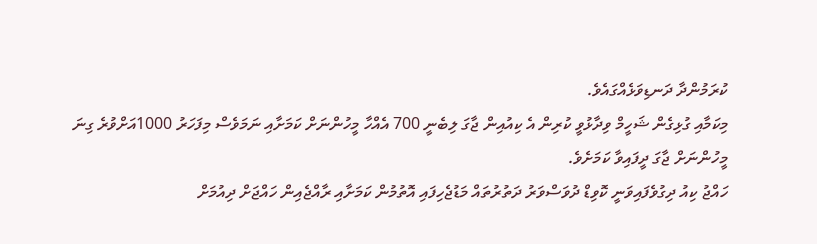ކުރަމުންދާ ދަނޑިވަޅެއްގައެވެ.
މިކަމާއި ގުޅިގެން ޝަހީމް ވިދާޅުވީ ކުރިން އެ ކިއުއިން ޖާގަ ލިބެނީ 700 އެއްހާ މީހުންނަށް ކަމަށާއި ނަމަވެސް މިފަހަރު 1000އަށްވުރެ ގިނަ މީހުންނަށް ޖާގަ ދީފައިވާ ކަމަށެވެ.
ހައްޖު ކިއު ދިގުވެފައިވަނީ ކޮވިޑް ދުވަސްވަރު ދަތުރުތައް މަޑުޖެހިފައި އޮތުމުން ކަމަށާއި ރާއްޖެއިން ހައްޖަށް ދިއުމަށް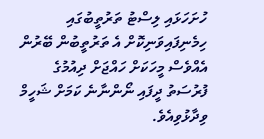ހުށަހަޅައި ލިސްޓު ތަރުތީބުގައި ހިމެނިފައިވަނިކޮށް އެ ތަރުތީބުން ބޭރުން އެއްވެސް މީހަކަށް ހައްޖަށް ދިއުމުގެ ފުރުސަތު ދީފައި ނޯންނާނެ ކަމަށް ޝަހީމް ވިދާޅުވިއެވެ.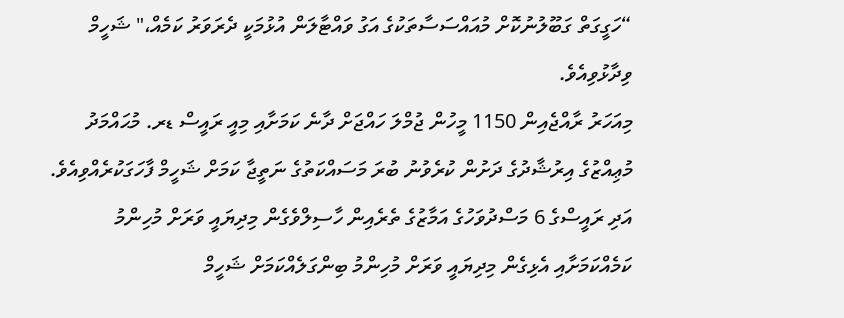“ހަގީގަތް ގަބޫލުނުކޮށް މުއައްސަސާތަކުގެ އަގު ވައްޓާލަން އުޅުމަކީ ދެރަވަރު ކަމެއް،" ޝަހީމް ވިދާޅުވިއެވެ.
މިއަހަރު ރާއްޖެއިން 1150 މީހުން ޖުމްލަ ހައްޖަށް ދާނެ ކަމަށާއި މިއީ ރައީސް ޑރ. މުޙައްމަދު މުޢިއްޒުގެ އިރުޝާދުގެ ދަށުން ކުރެވުނު ބުރަ މަސައްކަތުގެ ނަތީޖާ ކަމަށް ޝަހީމް ފާހަގަކުރެއްވިއެވެ. އަދި ރައީސްގެ 6 މަސްދުވަހުގެ އަމާޒުގެ ތެރެއިން ހާސިލްވެގެން މިދިޔައީ ވަރަށް މުހިންމު ކަމެއްކަމަށާއި އެޅިގެން މިދިޔައީ ވަރަށް މުހިންމު ބިންގަލެއްކަމަށް ޝަހީމް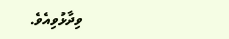ވިދާޅުވިއެވެ.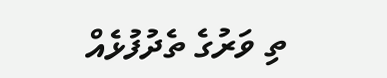ތި ވަރުގެ ތެދުފުޅެއް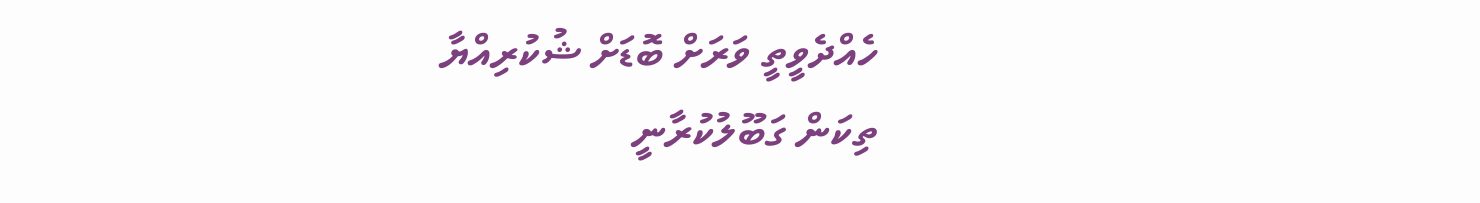ހެއްދެވީތީ ވަރަށް ބޮޑަށް ޝުކުރިއްޔާ
ތިކަން ގަބޫލުކުރާނީ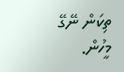ތިކަން ނޭގޭ މީހުން.